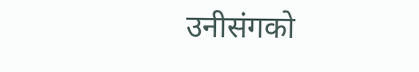उनीसंगको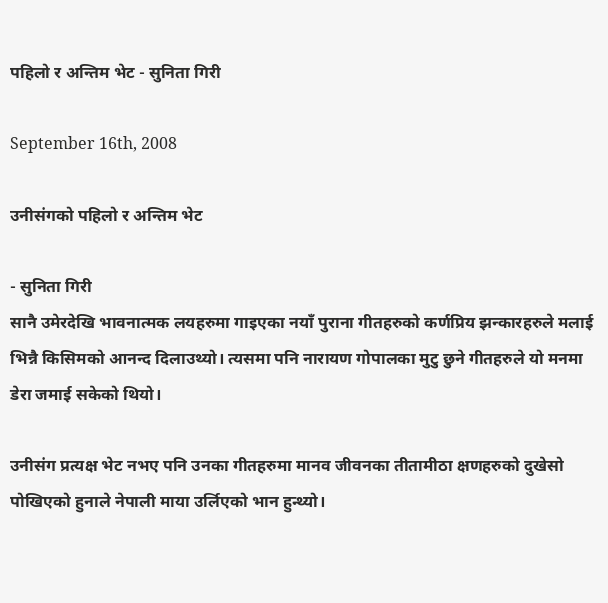पहिलो र अन्तिम भेट - सुनिता गिरी

September 16th, 2008

उनीसंगको पहिलो र अन्तिम भेट

- सुनिता गिरी
सानै उमेरदेखि भावनात्मक लयहरुमा गाइएका नयाँ पुराना गीतहरुको कर्णप्रिय झन्कारहरुले मलाई भिन्नै किसिमको आनन्द दिलाउथ्यो। त्यसमा पनि नारायण गोपालका मुटु छुने गीतहरुले यो मनमा डेरा जमाई सकेको थियो।

उनीसंग प्रत्यक्ष भेट नभए पनि उनका गीतहरुमा मानव जीवनका तीतामीठा क्षणहरुको दुखेसो पोखिएको हुनाले नेपाली माया उर्लिएको भान हुन्थ्यो।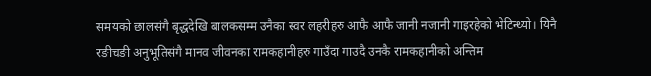समयको छालसंगै बृद्धदेखि बालकसम्म उनैका स्वर लहरीहरु आफै आफै जानी नजानी गाइरहेको भेटिन्थ्यो। यिनै रङीचङी अनुभूतिसंगै मानव जीवनका रामकहानीहरु गाउँदा गाउदै उनकै रामकहानीको अन्तिम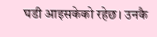घडी आइसकेको रहेछ। उनकै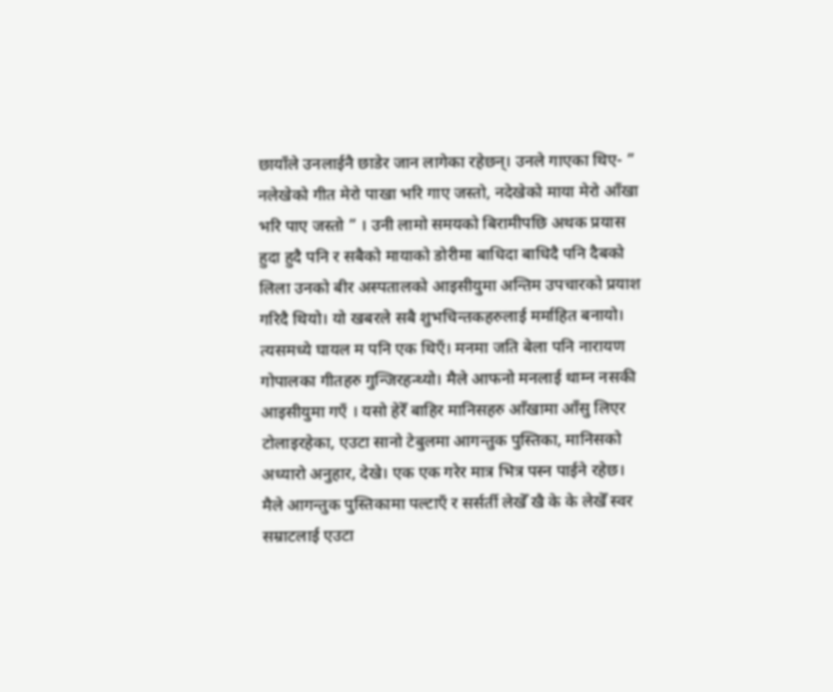छायाँले उनलाईनै छाडेर जान लागेका रहेछन्। उनले गाएका थिए- ” नलेखेको गीत मेरो पाखा भरि गाए जस्तो, नदेखेको माया मेरो आँखा भरि पाए जस्तो ” । उनी लामो समयको बिरामीपछि अथक प्रयास हुदा हुदै पनि र सबैको मायाको डोरीमा बाधिदा बाधिदै पनि दैबको लिला उनको बीर अस्पतालको आइसीयुमा अन्तिम उपचारको प्रयाश गरिदै थियो। यो खबरले सबै शुभचिन्तकहरुलाई मर्माहित बनायो। त्यसमध्ये घायल म पनि एक थिएँ। मनमा जति बेला पनि नारायण गोपालका गीतहरु गुन्जिरहन्थ्यो। मैले आफनो मनलाई थाम्न नसकी आइसीयुमा गएँ । यसो हेरेँ बाहिर मानिसहरु आँखामा आँसु लिएर टोलाइरहेका, एउटा सानो टेबुलमा आगन्तुक पुस्तिका, मानिसको अध्यारो अनुहार, देखे। एक एक गरेर मात्र भित्र पस्न पाईने रहेछ। मैले आगन्तुक पुस्तिकामा पल्टाएँ र सर्सर्ती लेखेँ खै के के लेखेँ स्वर सम्राटलाई एउटा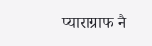प्याराग्राफ नै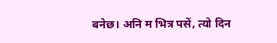बनेछ। अनि म भित्र पसें, त्यो दिन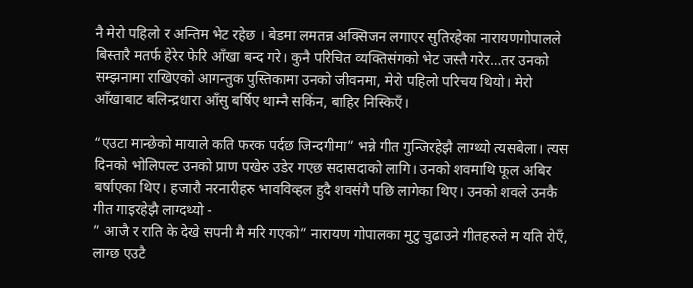नै मेरो पहिलो र अन्तिम भेट रहेछ । बेडमा लमतन्न अक्सिजन लगाएर सुतिरहेका नारायणगोपालले बिस्तारै मतर्फ हेरेर फेरि आँखा बन्द गरे। कुनै परिचित व्यक्तिसंगको भेट जस्तै गरेर…तर उनको सम्झनामा राखिएको आगन्तुक पुस्तिकामा उनको जीवनमा, मेरो पहिलो परिचय थियो। मेरो आँखाबाट बलिन्द्रधारा आँसु बर्षिए थाम्नै सकिंन, बाहिर निस्किएँ।

“एउटा मान्छेको मायाले कति फरक पर्दछ जिन्दगीमा” भन्ने गीत गुन्जिरहेझै लाग्थ्यो त्यसबेला। त्यस दिनको भोलिपल्ट उनको प्राण पखेरु उडेर गएछ सदासदाको लागि। उनको शवमाथि फूल अबिर बर्षाएका थिए। हजारौ नरनारीहरु भावविव्हल हुदै शवसंगै पछि लागेका थिए। उनको शवले उनकै गीत गाइरहेझै लाग्दथ्यो -
” आजै र राति के देखे सपनी मै मरि गएको” नारायण गोपालका मुटु चुढाउने गीतहरुले म यति रोएँ, लाग्छ एउटै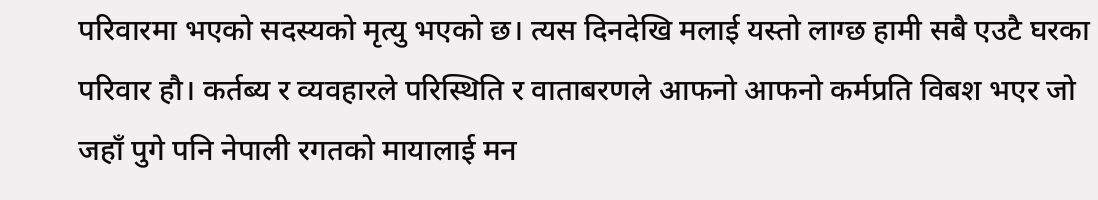परिवारमा भएको सदस्यको मृत्यु भएको छ। त्यस दिनदेखि मलाई यस्तो लाग्छ हामी सबै एउटै घरका परिवार हौ। कर्तब्य र व्यवहारले परिस्थिति र वाताबरणले आफनो आफनो कर्मप्रति विबश भएर जो जहाँ पुगे पनि नेपाली रगतको मायालाई मन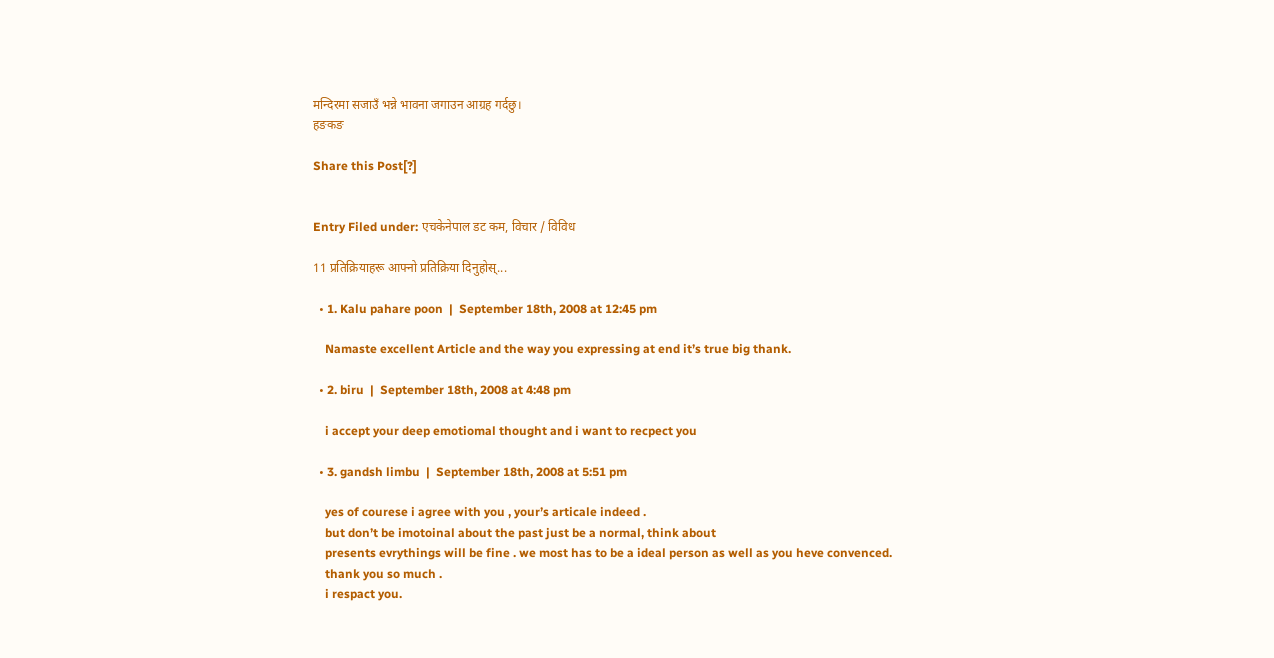मन्दिरमा सजाउँ भन्ने भावना जगाउन आग्रह गर्दछु।
हङकङ

Share this Post[?]


Entry Filed under: एचकेनेपाल डट कम, विचार / विविध

11 प्रतिक्रियाहरू आफ्नो प्रतिक्रिया दिनुहोस्...

  • 1. Kalu pahare poon  |  September 18th, 2008 at 12:45 pm

    Namaste excellent Article and the way you expressing at end it’s true big thank.

  • 2. biru  |  September 18th, 2008 at 4:48 pm

    i accept your deep emotiomal thought and i want to recpect you

  • 3. gandsh limbu  |  September 18th, 2008 at 5:51 pm

    yes of courese i agree with you , your’s articale indeed .
    but don’t be imotoinal about the past just be a normal, think about
    presents evrythings will be fine . we most has to be a ideal person as well as you heve convenced.
    thank you so much .
    i respact you.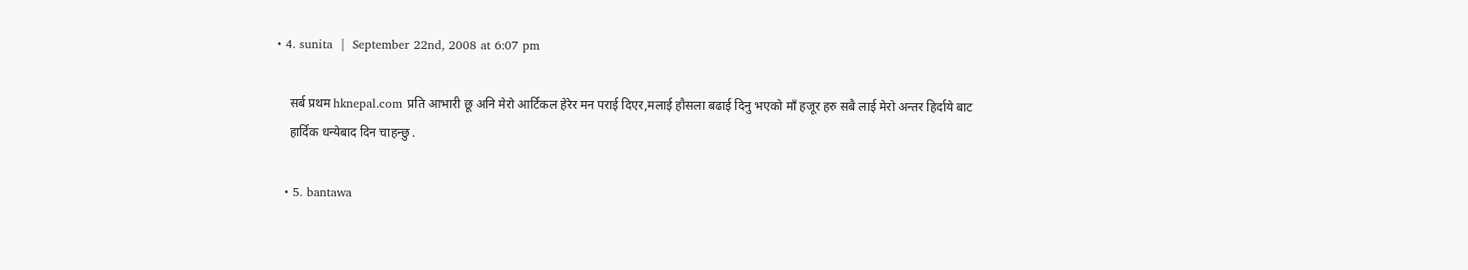• 4. sunita  |  September 22nd, 2008 at 6:07 pm

    सर्ब प्रथम hknepal.com प्रति आभारी छू अनि मेरो आर्टिकल हेरेर मन पराई दिएर,मलाई हौसला बढाई दिनु भएको माँ हजूर हरु सबै लाई मेरो अन्तर हिर्दाये बाट
    हार्दिक धन्येबाद दिन चाहन्छु .

  • 5. bantawa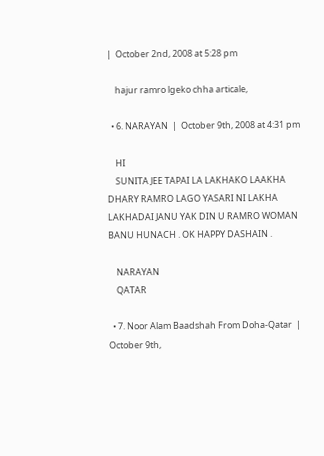|  October 2nd, 2008 at 5:28 pm

    hajur ramro lgeko chha articale,

  • 6. NARAYAN  |  October 9th, 2008 at 4:31 pm

    HI
    SUNITA JEE TAPAI LA LAKHAKO LAAKHA DHARY RAMRO LAGO YASARI NI LAKHA LAKHADAI JANU YAK DIN U RAMRO WOMAN BANU HUNACH . OK HAPPY DASHAIN .

    NARAYAN
    QATAR

  • 7. Noor Alam Baadshah From Doha-Qatar  |  October 9th,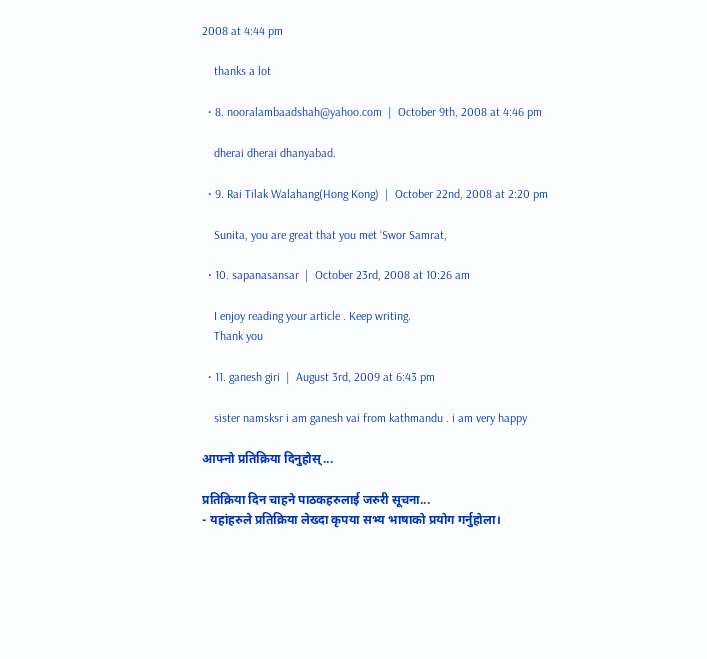2008 at 4:44 pm

    thanks a lot

  • 8. nooralambaadshah@yahoo.com  |  October 9th, 2008 at 4:46 pm

    dherai dherai dhanyabad.

  • 9. Rai Tilak Walahang(Hong Kong)  |  October 22nd, 2008 at 2:20 pm

    Sunita, you are great that you met ‘Swor Samrat,

  • 10. sapanasansar  |  October 23rd, 2008 at 10:26 am

    I enjoy reading your article . Keep writing.
    Thank you

  • 11. ganesh giri  |  August 3rd, 2009 at 6:43 pm

    sister namsksr i am ganesh vai from kathmandu . i am very happy

आफ्नो प्रतिक्रिया दिनुहोस्...

प्रतिक्रिया दिन चाहने पाठकहरुलाई जरुरी सूचना...
- यहांहरुले प्रतिक्रिया लेख्दा कृपया सभ्य भाषाको प्रयोग गर्नुहोला।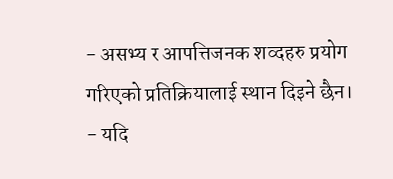- असभ्य र आपत्तिजनक शव्दहरु प्रयोग गरिएको प्रतिक्रियालाई स्थान दिइने छैन।
- यदि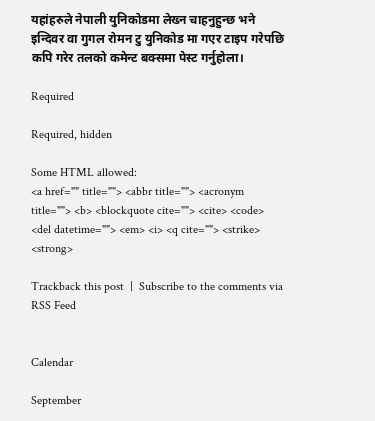यहांहरुले नेपाली युनिकोडमा लेख्न चाहनुहुन्छ भने इन्दिवर वा गुगल रोमन टु युनिकोड मा गएर टाइप गरेपछि कपि गरेर तलको कमेन्ट बक्समा पेस्ट गर्नुहोला।

Required

Required, hidden

Some HTML allowed:
<a href="" title=""> <abbr title=""> <acronym title=""> <b> <blockquote cite=""> <cite> <code> <del datetime=""> <em> <i> <q cite=""> <strike> <strong>

Trackback this post  |  Subscribe to the comments via RSS Feed


Calendar

September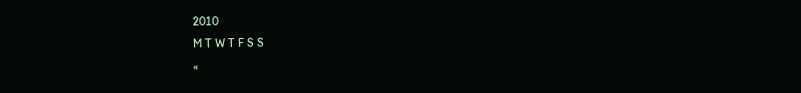2010
M T W T F S S
«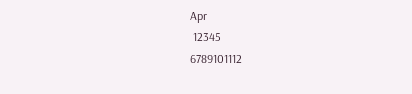Apr
 12345
6789101112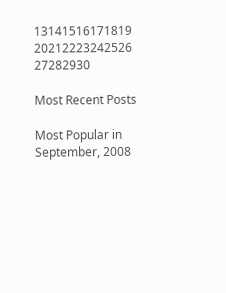13141516171819
20212223242526
27282930

Most Recent Posts

Most Popular in September, 2008